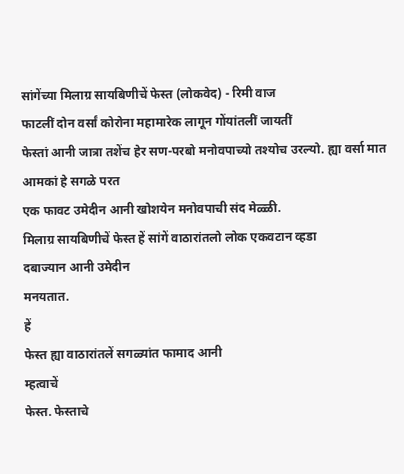सांगेंच्या मिलाग्र सायबिणीचें फेस्त (लोकवेद) - रिमी वाज
फाटलीं दोन वर्सां कोरोना महामारेक लागून गोंयांतलीं जायतीं
फेस्तां आनी जात्रा तशेंच हेर सण-परबो मनोवपाच्यो तश्योच उरल्यो. ह्या वर्सा मात आमकां हे सगळे परत
एक फावट उमेदीन आनी खोशयेन मनोवपाची संद मेळ्ळी.
मिलाग्र सायबिणीचें फेस्त हें सांगें वाठारांतलो लोक एकवटान व्हडा
दबाज्यान आनी उमेदीन
मनयतात.
हें
फेस्त ह्या वाठारांतलें सगळ्यांत फामाद आनी
म्हत्वाचें
फेस्त. फेस्ताचे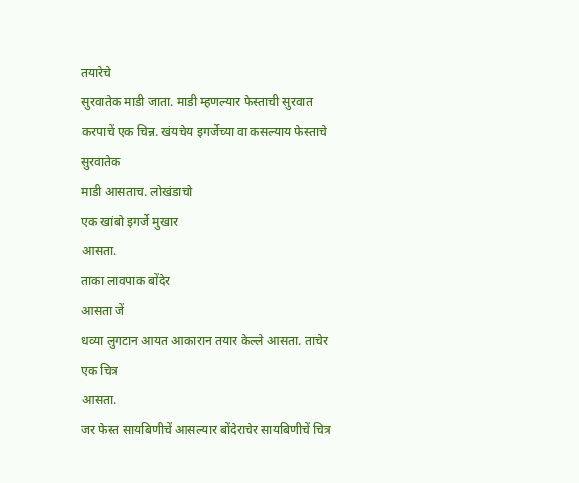तयारेचे
सुरवातेक माडी जाता. माडी म्हणल्यार फेस्ताची सुरवात करपाचें एक चिन्न. खंयचेय इगर्जेच्या वा कसल्याय फेस्ताचे सुरवातेक
माडी आसताच. लोखंडाचो
एक खांबो इगर्जे मुखार
आसता.
ताका लावपाक बोंदेर
आसता जें
धव्या लुगटान आयत आकारान तयार केल्ले आसता. ताचेर एक चित्र
आसता.
जर फेस्त सायबिणीचें आसल्यार बोंदेराचेर सायबिणीचें चित्र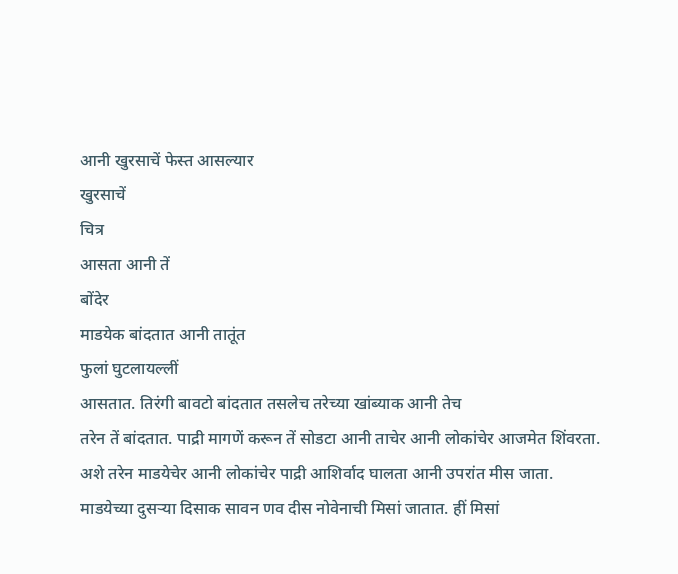आनी खुरसाचें फेस्त आसल्यार
खुरसाचें
चित्र
आसता आनी तें
बोंदेर
माडयेक बांदतात आनी तातूंत
फुलां घुटलायल्लीं
आसतात. तिरंगी बावटो बांदतात तसलेच तरेच्या खांब्याक आनी तेच
तरेन तें बांदतात. पाद्री मागणें करून तें सोडटा आनी ताचेर आनी लोकांचेर आजमेत शिंवरता.
अशे तरेन माडयेचेर आनी लोकांचेर पाद्री आशिर्वाद घालता आनी उपरांत मीस जाता.
माडयेच्या दुसऱ्या दिसाक सावन णव दीस नोवेनाची मिसां जातात. हीं मिसां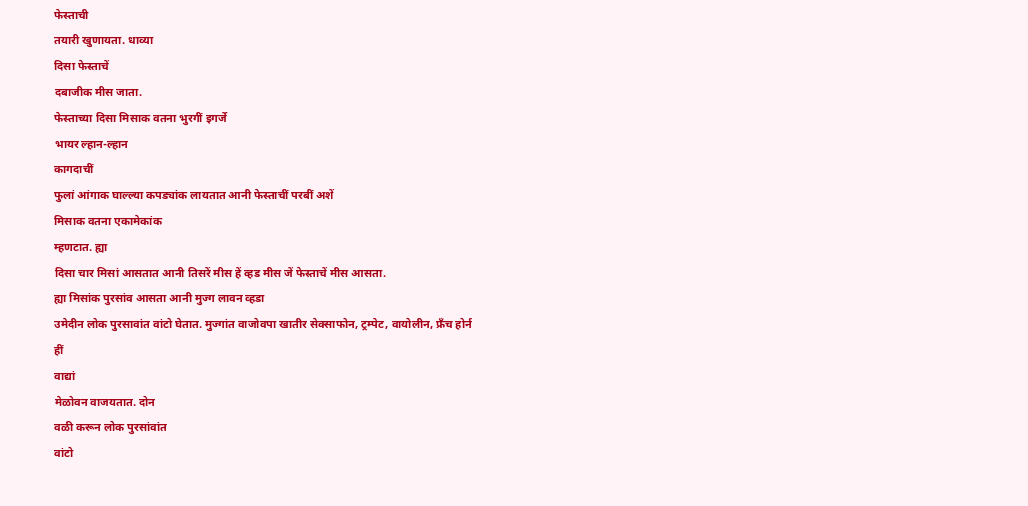फेस्ताची
तयारी खुणायता. धाव्या
दिसा फेस्ताचें
दबाजीक मीस जाता.
फेस्ताच्या दिसा मिसाक वतना भुरगीं इगर्जे
भायर ल्हान-ल्हान
कागदाचीं
फुलां आंगाक घाल्ल्या कपड्यांक लायतात आनी फेस्ताचीं परबीं अशें
मिसाक वतना एकामेकांक
म्हणटात. ह्या
दिसा चार मिसां आसतात आनी तिसरें मीस हें व्हड मीस जें फेस्ताचें मीस आसता.
ह्या मिसांक पुरसांव आसता आनी मुज्ग लावन व्हडा
उमेदीन लोक पुरसावांत वांटो घेतात. मुज्गांत वाजोवपा खातीर सेक्साफोन, ट्रम्पेट, वायोलीन, फ्रँच होर्न
हीं
वाद्यां
मेळोवन वाजयतात. दोन
वळी करून लोक पुरसांवांत
वांटो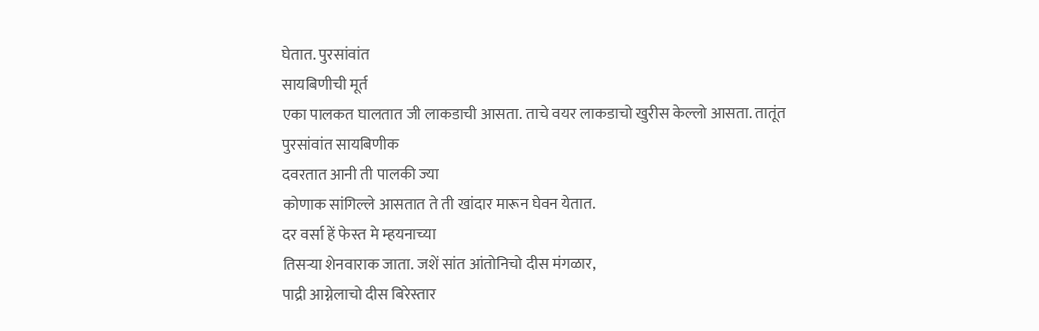घेतात. पुरसांवांत
सायबिणीची मूर्त
एका पालकत घालतात जी लाकडाची आसता. ताचे वयर लाकडाचो खुरीस केल्लो आसता. तातूंत पुरसांवांत सायबिणीक
दवरतात आनी ती पालकी ज्या
कोणाक सांगिल्ले आसतात ते ती खांदार मारून घेवन येतात.
दर वर्सा हें फेस्त मे म्हयनाच्या
तिसऱ्या शेनवाराक जाता. जशें सांत आंतोनिचो दीस मंगळार,
पाद्री आग्नेलाचो दीस बिरेस्तार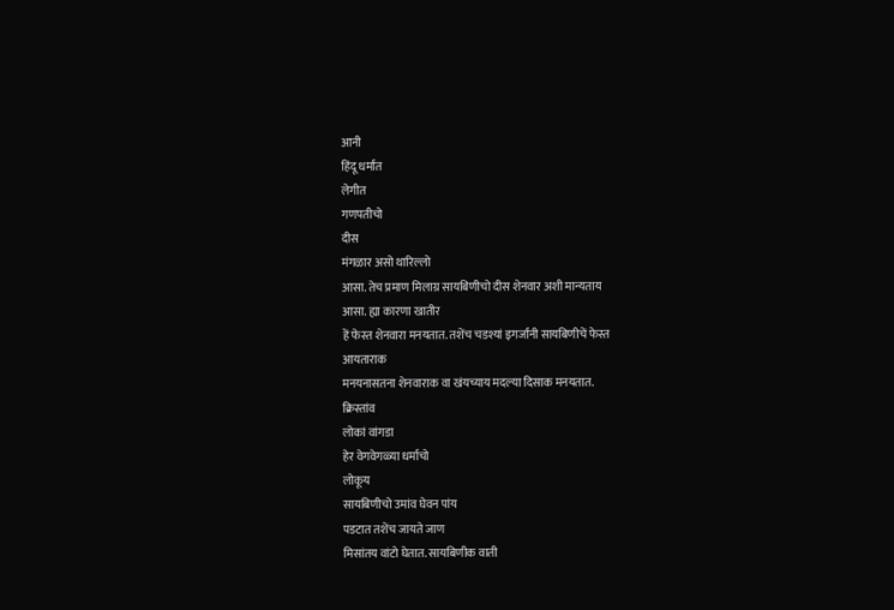आनी
हिंदू धर्मांत
लेगीत
गणपतीचो
दीस
मंगळार असो थारिल्लो
आसा. तेच प्रमाण मिलाग्र सायबिणीचो दीस शेनवार अशी मान्यताय
आसा. ह्या कारणा खातीर
हें फेस्त शेनवारा मनयतात. तशेंच चडश्यां इगर्जांनी सायबिणीचें फेस्त
आयताराक
मनयनासतना शेनवाराक वा खंयच्याय मदल्या दिसाक मनयतात.
क्रिस्तांव
लोकां वांगडा
हेर वेगवेगळ्या धर्माचो
लोकूय
सायबिणीचो उमांव घेवन पांय
पडटात तशेंच जायते जाण
मिसांतय वांटो घेतात. सायबिणीक वाती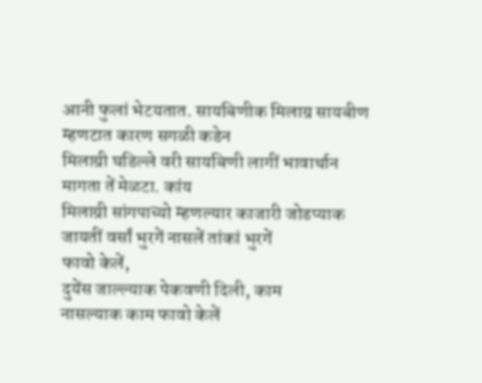आनी फुलां भेटयतात. सायबिणीक मिलाग्र सायबीण
म्हणटात कारण सगळी कडेन
मिलाग्री घडिल्ले वरी सायबिणी लागीं भावार्थान मागता तें मेळटा. कांय
मिलाग्री सांगपाच्यो म्हणल्यार काजारी जोडप्याक जायतीं वर्सां भुरगें नासलें तांकां भुरगें
फावो केलें,
दुयेंस जाल्ल्याक पेकवणी दिली, काम
नासल्याक काम फावो केलें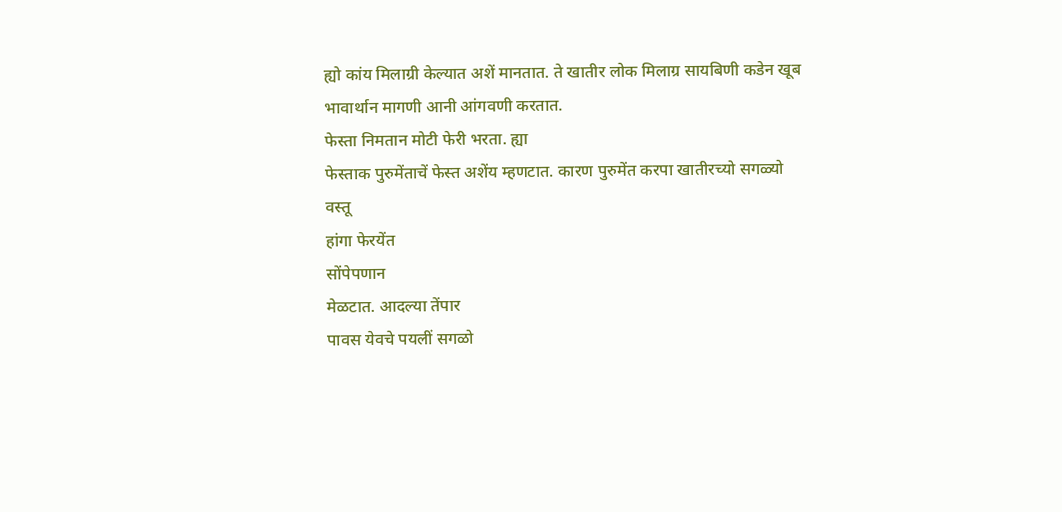ह्यो कांय मिलाग्री केल्यात अशें मानतात. ते खातीर लोक मिलाग्र सायबिणी कडेन खूब
भावार्थान मागणी आनी आंगवणी करतात.
फेस्ता निमतान मोटी फेरी भरता. ह्या
फेस्ताक पुरुमेंताचें फेस्त अशेंय म्हणटात. कारण पुरुमेंत करपा खातीरच्यो सगळ्यो वस्तू
हांगा फेरयेंत
सोंपेपणान
मेळटात. आदल्या तेंपार
पावस येवचे पयलीं सगळो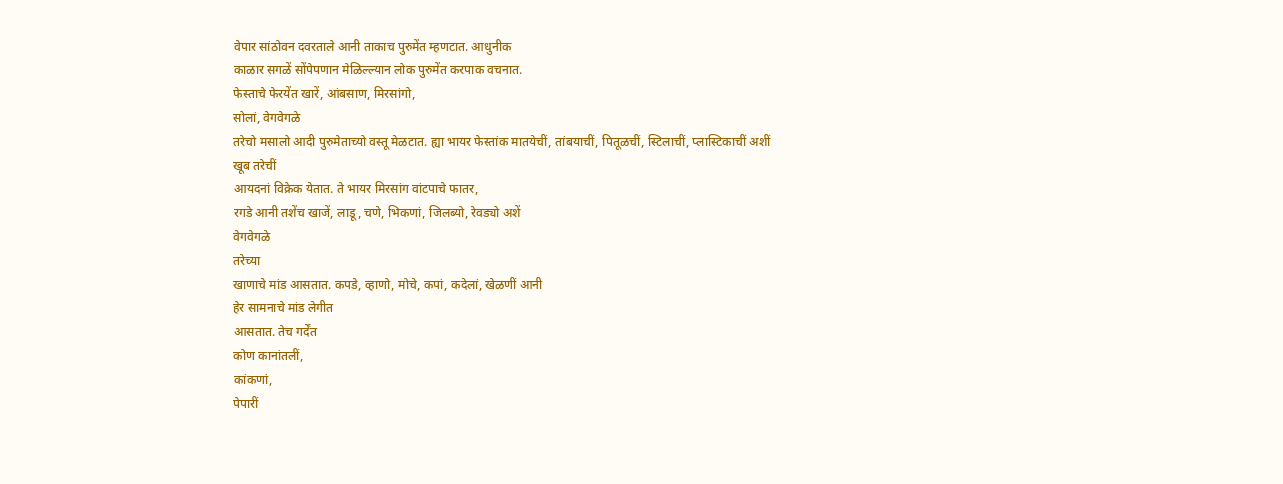वेपार सांठोवन दवरताले आनी ताकाच पुरुमेंत म्हणटात. आधुनीक
काळार सगळें सोंपेपणान मेळिल्ल्यान लोक पुरुमेंत करपाक वचनात.
फेस्ताचे फेरयेंत खारें, आंबसाण, मिरसांगो,
सोलां, वेगवेगळे
तरेचो मसालो आदी पुरुमेताच्यो वस्तू मेळटात. ह्या भायर फेस्तांक मातयेचीं, तांबयाचीं, पितूळचीं, स्टिलाचीं, प्लास्टिकाचीं अशीं
खूब तरेचीं
आयदनां विक्रेक येतात. ते भायर मिरसांग वांटपाचे फातर,
रगडे आनी तशेंच खाजें, लाडू, चणे, भिकणां, जिलब्यो, रेवड्यो अशें
वेगवेगळे
तरेच्या
खाणाचे मांड आसतात. कपडे, व्हाणो, मोचे, कपां, कदेलां, खेळणीं आनी
हेर सामनाचे मांड लेगीत
आसतात. तेच गर्देंत
कोण कानांतलीं,
कांकणां,
पेपारीं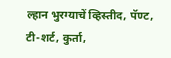ल्हान भुरग्याचें व्हिस्तीद, पॅण्ट, टी-शर्ट, कुर्ता,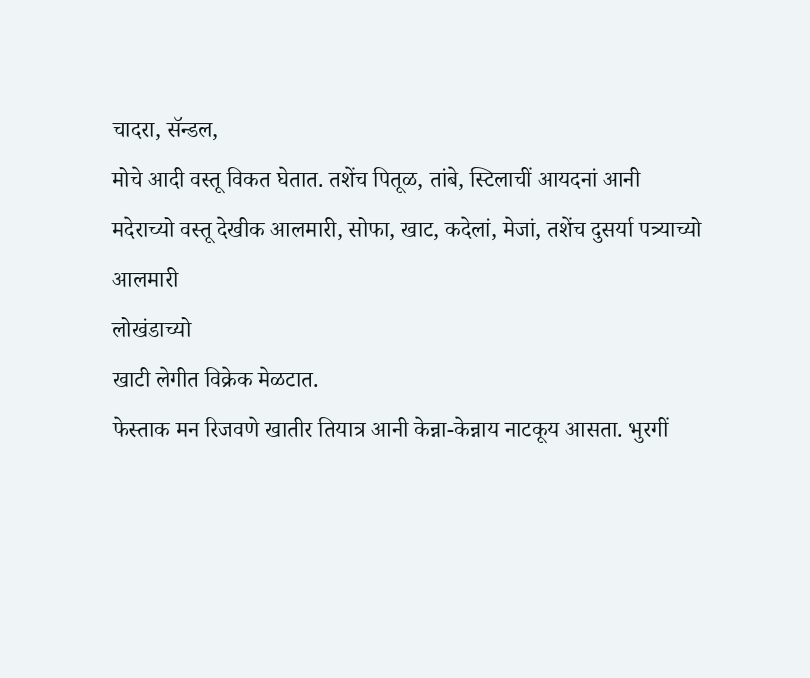चादरा, सॅन्डल,
मोचे आदी वस्तू विकत घेतात. तशेंच पितूळ, तांबे, स्टिलाचीं आयदनां आनी
मदेराच्यो वस्तू देखीक आलमारी, सोफा, खाट, कदेलां, मेजां, तशेंच दुसर्या पत्र्याच्यो आलमारी
लोखंडाच्यो
खाटी लेगीत विक्रेक मेळटात.
फेस्ताक मन रिजवणे खातीर तियात्र आनी केन्ना-केन्नाय नाटकूय आसता. भुरगीं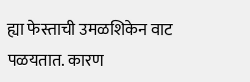ह्या फेस्ताची उमळशिकेन वाट पळयतात. कारण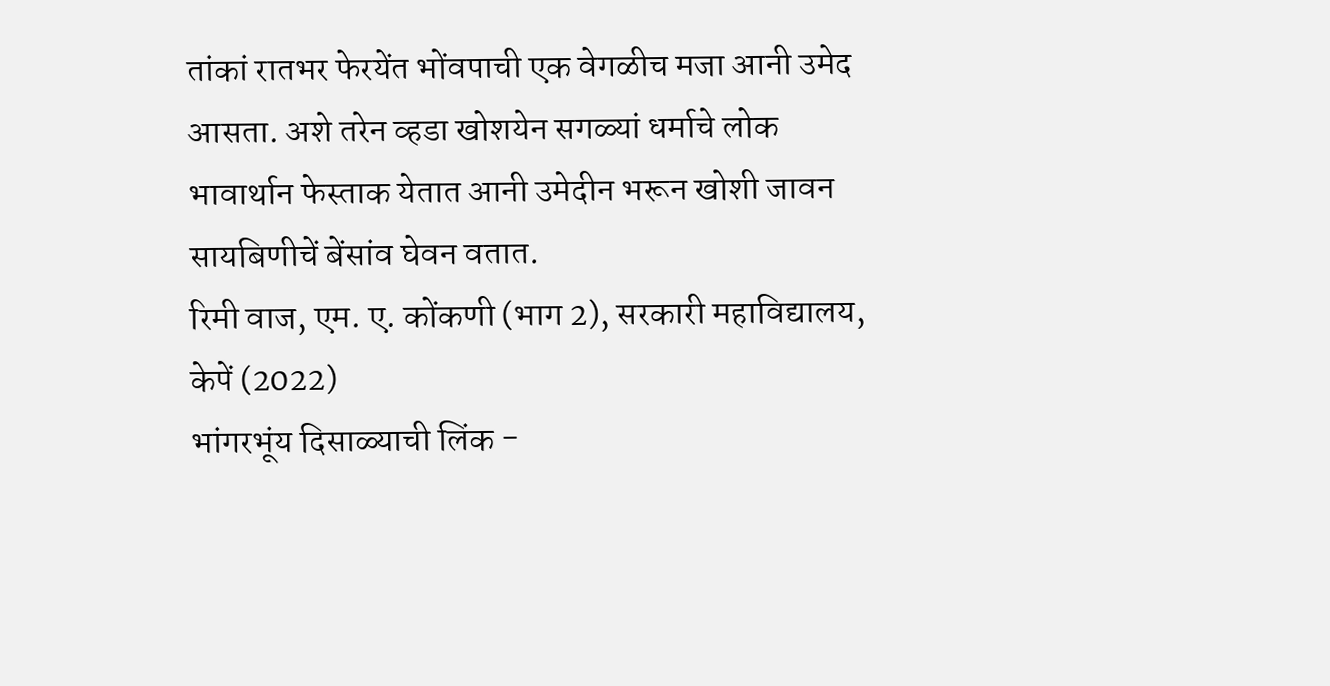तांकां रातभर फेरयेंत भोंवपाची एक वेगळीच मजा आनी उमेद आसता. अशे तरेन व्हडा खोशयेन सगळ्यां धर्माचे लोक भावार्थान फेस्ताक येतात आनी उमेदीन भरून खोशी जावन सायबिणीचें बेंसांव घेवन वतात.
रिमी वाज, एम. ए. कोंकणी (भाग 2), सरकारी महाविद्यालय, केपें (2022)
भांगरभूंय दिसाळ्याची लिंक -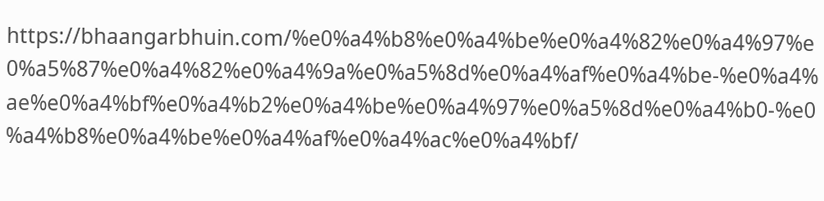https://bhaangarbhuin.com/%e0%a4%b8%e0%a4%be%e0%a4%82%e0%a4%97%e0%a5%87%e0%a4%82%e0%a4%9a%e0%a5%8d%e0%a4%af%e0%a4%be-%e0%a4%ae%e0%a4%bf%e0%a4%b2%e0%a4%be%e0%a4%97%e0%a5%8d%e0%a4%b0-%e0%a4%b8%e0%a4%be%e0%a4%af%e0%a4%ac%e0%a4%bf/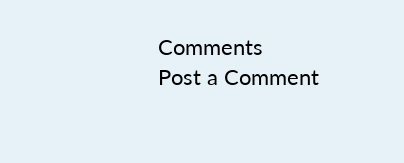Comments
Post a Comment